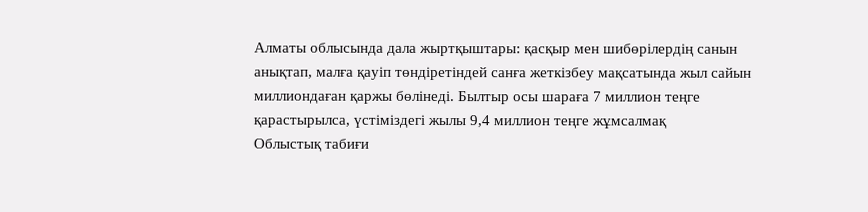Алматы облысында дала жыртқыштары: қасқыр мен шибөрілердің санын анықтап, малға қауіп төндіретіндей санға жеткізбеу мақсатында жыл сайын миллиондаған қаржы бөлінеді. Былтыр осы шараға 7 миллион теңге қарастырылса, үстіміздегі жылы 9,4 миллион теңге жұмсалмақ
Облыстық табиғи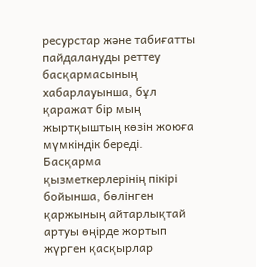ресурстар және табиғатты пайдалануды реттеу басқармасының хабарлауынша, бұл қаражат бір мың жыртқыштың көзін жоюға мүмкіндік береді.
Басқарма қызметкерлерінің пікірі бойынша, бөлінген қаржының айтарлықтай артуы өңірде жортып жүрген қасқырлар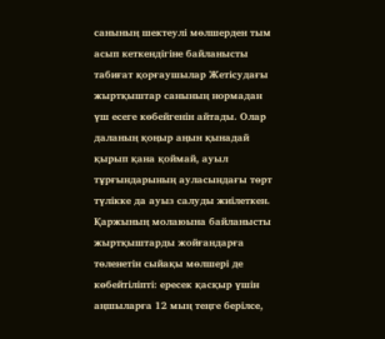санының шектеулі мөлшерден тым асып кеткендігіне байланысты табиғат қорғаушылар Жетісудағы жыртқыштар санының нормадан үш есеге көбейгенін айтады. Олар даланың қоңыр аңын қынадай қырып қана қоймай, ауыл тұрғындарының ауласындағы төрт түлікке да ауыз салуды жиілеткен. Қаржының молаюына байланысты жыртқыштарды жойғандарға төленетін сыйақы мөлшері де көбейтіліпті: ересек қасқыр үшін аңшыларға 12 мың теңге берілсе,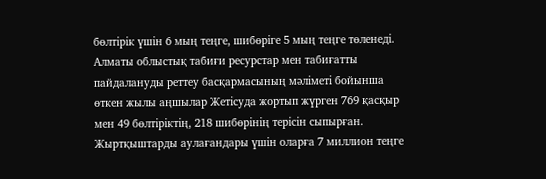бөлтірік үшін 6 мың теңге, шибөріге 5 мың теңге төленеді.
Алматы облыстық табиғи ресурстар мен табиғатты пайдалануды реттеу басқармасының мәліметі бойынша өткен жылы аңшылар Жетісуда жортып жүрген 769 қасқыр мен 49 бөлтіріктің, 218 шибөрінің терісін сыпырған. Жыртқыштарды аулағандары үшін оларға 7 миллион теңге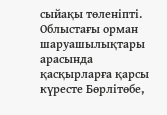сыйақы төленіпті. Облыстағы орман шаруашылықтары арасында қасқырларға қарсы күресте Бөрлітөбе,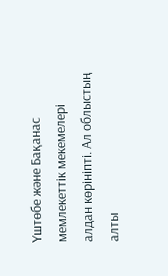Үштөбе және Бақанас мемлекеттік мекемелері алдан көрініпті. Ал облыстың алты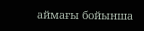аймағы бойынша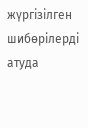жүргізілген шибөрілерді атуда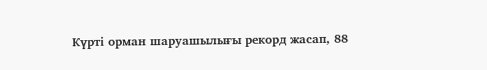Күрті орман шаруашылығы рекорд жасап, 88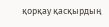қорқау қасқырдың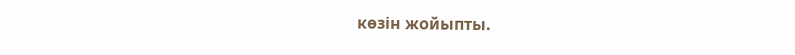көзін жойыпты.